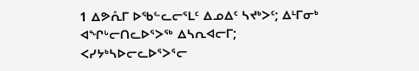1 ᐃᕗᕅᒥ ᐅᖃᓪᓚᓕᕐᒪᑦ ᐃᓄᐃᑦ ᓴᔪᒃᐳᑦ; ᐃᒻᒥᓂᒃ ᐊᖏᒡᓕᑎᓚᐅᕐᐳᖅ ᐃᓴᕆᐊᓕᒥ; ᐸᓯᔭᒃᓴᐅᓕᓚᐅᕐᐳᕐᓕ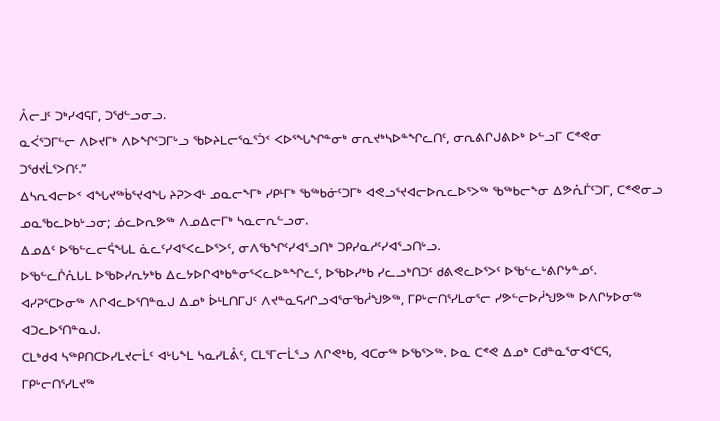ᐰᓕᒧᑦ ᑐᒃᓯᐊᕋᒥ, ᑐᖁᓪᓗᓂᓗ.
ᓇᐹᕐᑐᒥᓪᓕ ᐱᐅᔪᒥᒃ ᐱᐅᖏᑦᑐᒥᒡᓗ ᖃᐅᔨᒪᓕᕐᓇᕐᑑᑉ ᐸᐅᕐᖓᖏᓐᓂᒃ ᓂᕆᔪᒃᓴᐅᓐᖏᓚᑎᑦ, ᓂᕆᕕᒋᒍᕕᐅᒃ ᐅᓪᓗᒥ ᑕᕝᕙᓂ ᑐᖁᔪᒫᕐᐳᑎᑦ.”
ᐃᓴᕆᐊᓕᐅᑉ ᐊᖓᔪᖅᑳᕐᔪᐊᖓ ᔨᕈᐳᐊᒻ ᓄᓇᓕᖕᒥᒃ ᓯᑭᒻᒥᒃ ᖃᖅᑲᓃᑦᑐᒥᒃ ᐊᕙᓗᕐᔪᐊᓕᐅᕆᓚᐅᕐᐳᖅ ᖃᖅᑲᓕᖕᓂ ᐃᕗᕅᒦᑦᑐᒥ, ᑕᕝᕙᓂᓗ ᓄᓇᖃᓚᐅᑲᒡᓗᓂ; ᓅᓚᐅᕆᕗᖅ ᐱᓄᐃᓕᒥᒃ ᓴᓇᓕᕆᓪᓗᓂ.
ᐃᓄᐃᑦ ᐅᖃᓪᓚᓕᕌᖓᒪ ᓈᓚᑦᓯᐊᕐᐸᓚᐅᕐᐳᑦ, ᓂᐱᖃᖏᑦᓯᐊᕐᓗᑎᒃ ᑐᑭᓯᓇᓱᑦᓯᐊᕐᓗᑎᒡᓗ.
ᐅᖃᓪᓚᒌᕅᒐᒪ ᐅᖃᐅᓯᕆᔭᒃᑲ ᐃᓚᔭᐅᒋᐊᒃᑲᓐᓂᕐᐸᓚᐅᓐᖏᓚᑦ, ᐅᖃᐅᓯᒃᑲ ᓯᓚᓗᒃᑎᑐᑦ ᑯᕕᕙᓚᐅᕐᐳᑦ ᐅᖃᓪᓚᒡᕕᒋᔭᓐᓄᑦ.
ᐊᓯᕈᕐᑕᐅᓂᖅ ᐱᒋᐊᓚᐅᕐᑎᓐᓇᒍ ᐃᓄᒃ ᐆᒻᒪᑎᒥᒍᑦ ᐱᔪᓐᓇᕋᓱᒋᓗᐊᕐᓂᖃᓲᖑᕗᖅ, ᒥᑭᒡᓕᑎᕐᓯᒪᓂᕐᓕ ᓯᕗᓪᓕᐅᓲᖑᕗᖅ ᐅᐱᒋᔭᐅᓂᖅ ᐊᑐᓚᐅᕐᑎᓐᓇᒍ.
ᑕᒪᒃᑯᐊ ᓴᖅᑭᑎᑕᐅᓯᒪᔪᓕᒫᑦ ᐊᒡᒐᖕᒪ ᓴᓇᓯᒪᕔᑦ, ᑕᒪᕐᒥᓕᒫᕐᓗ ᐱᒋᕙᒃᑲ, ᐊᑕᓂᖅ ᐅᖃᕐᐳᖅ. ᐅᓇ ᑕᕝᕙ ᐃᓄᒃ ᑕᑯᓐᓇᕐᓂᐊᕐᑕᕋ, ᒥᑭᒡᓕᑎᕐᓯᒪᔪᖅ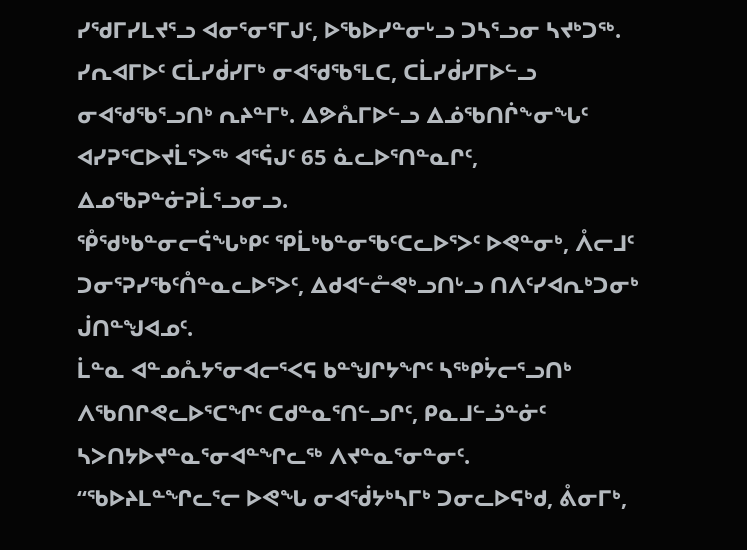ᓯᖁᒥᓯᒪᔪᕐᓗ ᐊᓂᕐᓂᕐᒥᒍᑦ, ᐅᖃᐅᓯᓐᓂᒡᓗ ᑐᓴᕐᓗᓂ ᓴᔪᒃᑐᖅ.
ᓯᕆᐊᒥᐅᑦ ᑕᒫᓯᑰᓯᒥᒃ ᓂᐊᖁᖃᕐᒪᑕ, ᑕᒫᓯᑰᓯᒥᐅᓪᓗ ᓂᐊᖁᖃᕐᓗᑎᒃ ᕆᔨᓐᒥᒃ. ᐃᕗᕅᒥᐅᓪᓗ ᐃᓅᖃᑎᒌᖕᓂᖓᑦ ᐊᓯᕈᕐᑕᐅᔪᒫᕐᐳᖅ ᐊᕐᕌᒍᑦ 65 ᓈᓚᐅᕐᑎᓐᓇᒋᑦ, ᐃᓄᖃᕈᓐᓃᕈᒫᕐᓗᓂᓗ.
ᕾᖁᒃᑲᓐᓂᓕᕌᖓᒃᑭᑦ ᕿᒫᒃᑲᓐᓂᖃᑦᑕᓚᐅᕐᐳᑦ ᐅᕙᓐᓂᒃ, ᐰᓕᒧᑦ ᑐᓂᕐᕈᓯᖃᑦᑍᓐᓇᓚᐅᕐᐳᑦ, ᐃᑯᐊᓪᓔᕙᒃᓗᑎᒡᓗ ᑎᐱᑦᓯᐊᕆᒃᑐᓂᒃ ᒎᑎᓐᖑᐊᓄᑦ.
ᒫᓐᓇ ᐊᓐᓄᕅᔭᕐᓂᐊᓕᕐᐸᕋ ᑲᓐᖑᒋᔭᖏᑦ ᓴᖅᑭᔮᓕᕐᓗᑎᒃ ᐱᖃᑎᒋᕙᓚᐅᕐᑕᖏᑦ ᑕᑯᓐᓇᕐᑎᓪᓗᒋᑦ, ᑭᓇᒧᓪᓘᓐᓃᑦ ᓴᐳᑎᔭᐅᔪᓐᓇᕐᓂᐊᓐᖏᓚᖅ ᐱᔪᓐᓇᕐᓂᓐᓂᑦ.
“ᖃᐅᔨᒪᓐᖏᓚᕐᓕ ᐅᕙᖓ ᓂᐊᖂᔭᒃᓴᒥᒃ ᑐᓂᓚᐅᕋᒃᑯ, ᕔᓂᒥᒃ,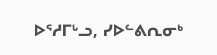ᐅᕐᓱᒥᒡᓗ, ᓯᐅᓪᕕᕆᓂᒃ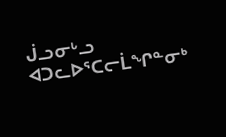ᒎᓗᓂᒡᓗ ᐊᑐᓚᐅᕐᑕᓕᒫᖏᓐᓂᒃ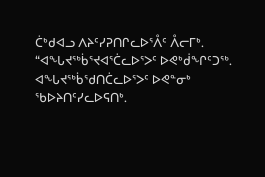ᑖᒃᑯᐊᓗ ᐱᔨᑦᓯᕈᑎᒋᓚᐅᕐᐰᑦ ᐰᓕᒥᒃ.
“ᐊᖓᔪᖅᑳᕐᔪᐊᕐᑖᓚᐅᕐᐳᑦ ᐅᕙᒃᑰᖏᑦᑐᖅ. ᐊᖓᔪᖅᑳᖁᑎᑖᓚᐅᕐᐳᑦ ᐅᕙᓐᓂᒃ ᖃᐅᔨᑎᑦᓯᓚᐅᕋᑎᒃ.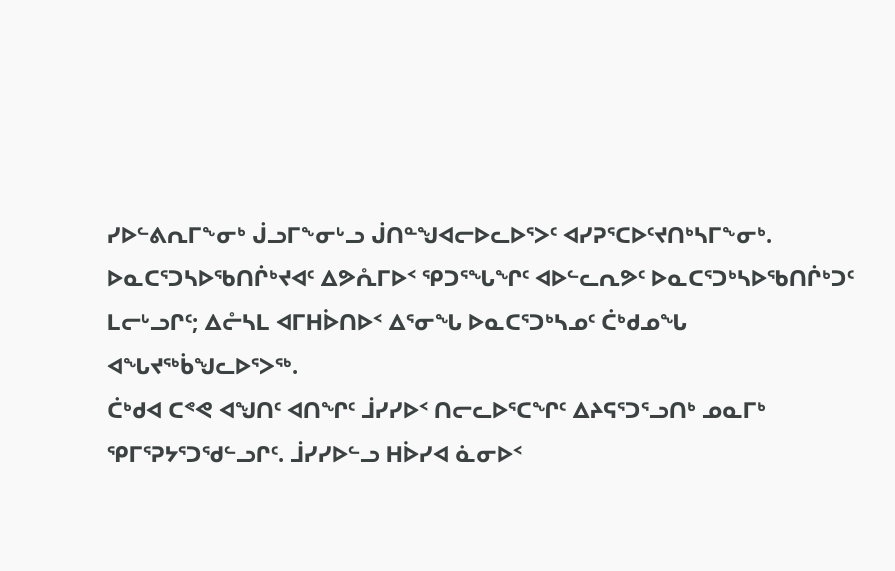ᓯᐅᓪᕕᕆᒥᖕᓂᒃ ᒎᓗᒥᖕᓂᒡᓗ ᒎᑎᓐᖑᐊᓕᐅᓚᐅᕐᐳᑦ ᐊᓯᕈᕐᑕᐅᑦᔪᑎᒃᓴᒥᖕᓂᒃ.
ᐅᓇᑕᕐᑐᓴᐅᖃᑎᒌᒃᔪᐊᑦ ᐃᕗᕅᒥᐅᑉ ᕿᑐᕐᖓᖏᑦ ᐊᐅᓪᓚᕆᕗᑦ ᐅᓇᑕᕐᑐᒃᓴᐅᖃᑎᒌᒃᑐᑦ ᒪᓕᒡᓗᒋᑦ; ᐃᓔᓴᒪ ᐊᒥᕼᐆᑎᐅᑉ ᐃᕐᓂᖓ ᐅᓇᑕᕐᑐᒃᓴᓄᑦ ᑖᒃᑯᓄᖓ ᐊᖓᔪᖅᑳᖑᓚᐅᕐᐳᖅ.
ᑖᒃᑯᐊ ᑕᕝᕙ ᐊᖑᑎᑦ ᐊᑎᖏᑦ ᒨᓯᓯᐅᑉ ᑎᓕᓚᐅᕐᑕᖏᑦ ᐃᔨᕋᕐᑐᕐᓗᑎᒃ ᓄᓇᒥᒃ ᕿᒥᕐᕈᔭᕐᑐᖁᓪᓗᒋᑦ. ᒨᓯᓯᐅᓪᓗ ᕼᐆᓯᐊ ᓈᓂᐅᑉ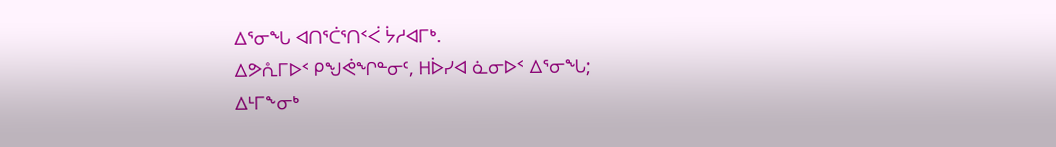ᐃᕐᓂᖓ ᐊᑎᕐᑖᕐᑎᑉᐹ ᔮᓱᐊᒥᒃ.
ᐃᕗᕅᒥᐅᑉ ᑭᖑᕚᖏᓐᓂᑦ, ᕼᐆᓯᐊ ᓈᓂᐅᑉ ᐃᕐᓂᖓ;
ᐃᒻᒥᖕᓂᒃ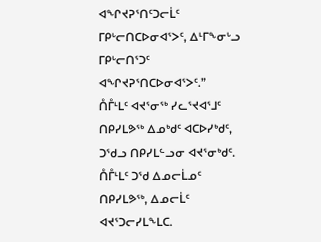ᐊᖏᔪᕈᕐᑎᑦᑐᓕᒫᑦ ᒥᑭᒡᓕᑎᑕᐅᓂᐊᕐᐳᑦ, ᐃᒻᒥᖕᓂᒡᓗ ᒥᑭᒡᓕᑎᕐᑐᑦ ᐊᖏᔪᕈᕐᑎᑕᐅᓂᐊᕐᐳᑦ.”
ᑍᒤᒻᒪᑦ ᐊᔪᕐᓂᖅ ᓯᓚᕐᔪᐊᕐᒧᑦ ᑎᑭᓯᒪᕗᖅ ᐃᓄᒃᑯᑦ ᐊᑕᐅᓯᒃᑯᑦ, ᑐᖁᓗ ᑎᑭᓯᒪᓪᓗᓂ ᐊᔪᕐᓂᒃᑯᑦ. ᑍᒤᒻᒪᑦ ᑐᖁ ᐃᓄᓕᒫᓄᑦ ᑎᑭᓯᒪᕗᖅ, ᐃᓄᓕᒫᑦ ᐊᔪᕐᑐᓕᓯᒪᖕᒪᑕ.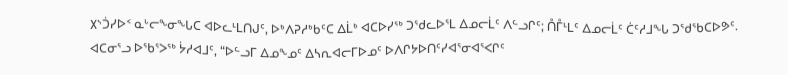᙭ᔅᑑᓯᐅᑉ ᓇᒡᓕᖕᓂᖓᑕ ᐊᐅᓚᒻᒪᑎᒍᑦ, ᐅᒃᐱᕈᓱᒃᑲᑦᑕ ᐃᒫᒃ ᐊᑕᐅᓯᖅ ᑐᖁᓚᐅᕐᒪ ᐃᓄᓕᒫᑦ ᐱᓪᓗᒋᑦ; ᑍᒤᒻᒪᑦ ᐃᓄᓕᒫᑦ ᑖᑦᓱᒧᖓ ᑐᖁᖃᑕᐅᕗᑦ.
ᐊᑕᓂᕐᓗ ᐅᖃᕐᐳᖅ ᔮᓱᐊᒧᑦ, “ᐅᓪᓗᒥ ᐃᓄᖕᓄᑦ ᐃᓴᕆᐊᓕᒥᐅᓄᑦ ᐅᐱᒋᔭᐅᑎᑦᓯᐊᕐᓂᐊᕐᐸᒋᑦ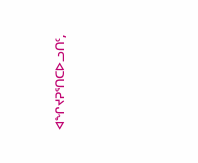ᐊᖏᔪᕈᕐᑎᑕᐅᓗᑎᑦ,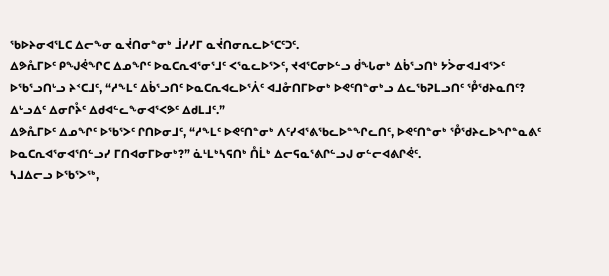ᖃᐅᔨᓂᐊᕐᒪᑕ ᐃᓕᖕᓂ ᓇᔫᑎᓂᓐᓂᒃ ᒨᓯᓯᒥ ᓇᔫᑎᓂᕆᓚᐅᕐᑕᑦᑐᑦ.
ᐃᕗᕅᒥᐅᑦ ᑭᖑᕚᖏᑕ ᐃᓄᖏᑦ ᐅᓇᑕᕆᐊᕐᓂᕐᒧᑦ ᐸᕐᓇᓚᐅᕐᐳᑦ, ᔪᐊᕐᑕᓂᐅᓪᓗ ᑰᖓᓂᒃ ᐃᑳᕐᓗᑎᒃ ᔭᐴᓂᐊᒧᐊᕐᐳᑦ ᐅᖃᕐᓗᑎᒡᓗ ᔨᑉᑕᒧᑦ, “ᓱᖕᒪᑦ ᐃᑳᕐᓗᑎᑦ ᐅᓇᑕᕆᐊᓚᐅᕐᐲᑦ ᐊᒧᓁᑎᒥᐅᓂᒃ ᐅᕙᑦᑎᓐᓂᒃᓗ ᐃᓚᖃᕈᒪᓗᑎᑦ ᕾᖁᔨᓇᑎᑦ? ᐃᒡᓗᐃᑦ ᐃᓂᒋᔧᑦ ᐃᑯᐊᓪᓚᖕᓂᐊᕐᐸᕗᑦ ᐃᑯᒪᒧᑦ.”
ᐃᕗᕅᒥᐅᑦ ᐃᓄᖏᑦ ᐅᖃᕐᐳᑦ ᒋᑎᐅᓂᒧᑦ, “ᓱᖕᒪᑦ ᐅᕙᑦᑎᓐᓂᒃ ᐱᑦᓯᐊᕐᕕᖃᓚᐅᓐᖏᓚᑎᑦ, ᐅᕙᑦᑎᓐᓂᒃ ᕾᖁᔨᓚᐅᖏᓐᓇᕕᑦ ᐅᓇᑕᕆᐊᕐᓂᐊᕐᑎᓪᓗᓯ ᒥᑎᐊᓂᒥᐅᓂᒃ?” ᓈᒻᒪᒃᓴᕋᑎᒃ ᑍᒫᒃ ᐃᓕᕋᓇᕐᕕᒋᓪᓗᒍ ᓂᓪᓕᐊᕕᒋᕚᑦ.
ᓴᒧᐃᓕᓗ ᐅᖃᕐᐳᖅ,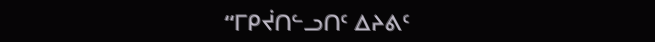“ᒥᑭᔫᑎᓪᓗᑎᑦ ᐃᔨᕕᑦ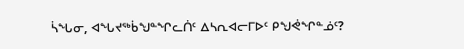ᓵᖓᓂ, ᐊᖓᔪᖅᑳᖑᓐᖏᓚᑏᑦ ᐃᓴᕆᐊᓕᒥᐅᑦ ᑭᖑᕚᖏᓐᓅᑦ?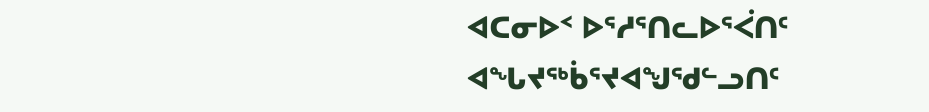ᐊᑕᓂᐅᑉ ᐅᕐᓱᕐᑎᓚᐅᕐᐹᑎᑦ ᐊᖓᔪᖅᑳᕐᔪᐊᖑᖁᓪᓗᑎᑦ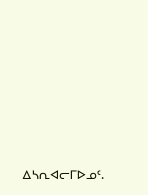ᐃᓴᕆᐊᓕᒥᐅᓄᑦ.